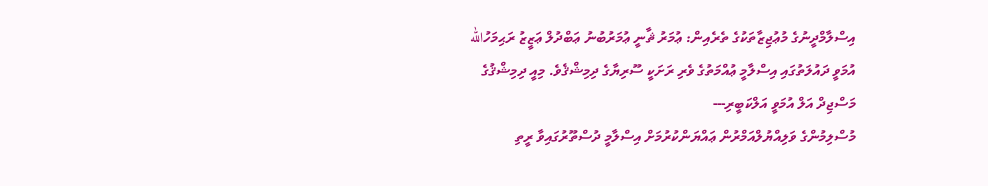އިސްލާމްދީނުގެ މުޢުޖިޒާތަކުގެ ތެރެއިން: ޢުމަރު ޘާނީ ޢުމަރުބުނު ޢަބްދުލް ޢަޒީޒު ރަޙިމަހުالله
އުމަވީ ދައުލަތުގައި އިސްލާމީ ޢުއްމަތުގެ ވެރި ރަށަކީ ސޫރިޔާގެ ދިމިޝްޤެވެ. މިއީ ދިމިޝްޤުގެ މަސްޖިދް އަލް އުމަވީ އަލްކަބީރި---
މުސްލިމުންގެ ވަލިއްޔުލްއަމްރުން ޢައްޔަންކުރުމަށް އިސްލާމީ ދުސްތޫރުގައިވާ ރީތި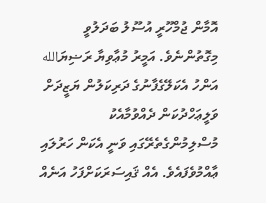އޮމާން ޖުމްހޫރީ އުސޫލު ބަދަލުވީ މިގޮތުންނެވެ. އަމީރު މުޢާވިޔާ ރަޟިޔަالله އަންހު އެކަލޭގެފާނުގެ ދަރިކަލުން ޔަޒީދަށް ވަލީޢަހްދުކަން ދެއްވުމާއެކު މުސްލިމުންގެތެރޭގައި ވަނީ އެކަން ހަރުލައި ޢާއްމުވެފައެވެ. އެއް ޤައިސަރަކަށްފަހު އަނެއް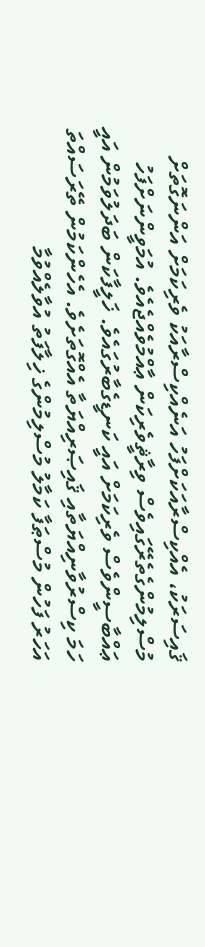ޤައިސަރަކު، އެއްކިސްރާއަކަށްފަހު އަނެއްކިސްރާއަކު ވެރިކަމަށް އަންނަގޮތަށް މުސްލިމުންގެތެރޭގައިވެސް ވިރާޘީވެރިކަން ޢާއްމުވެއްޖެއެވެ. އުމަވީންނަށްފަހު ޢައްބާސީންވެސް ވެރިކަމަށް އައީ ކަނޑީގެބާރުގައެވެ. ޚަލީފާކަން ބަދަލުވަމުން އައީ ހަމަ ކިސްރުވާނިއްޔަތާއި ޤައިޞަރިއްޔަތާ އެއްގޮތަށެވެ. އެހެންކަމުން ތޭރަސައްތަ އަހަރު ފަހުން މުސްޠަފާ ކަމާލު މުސްލިމުންގެ ޚިލާފަތު އުވާލެއްވުމާ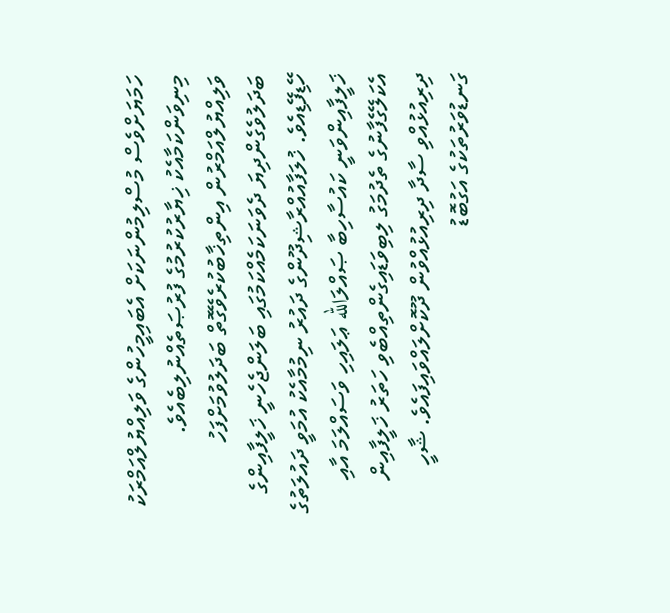ހަމަޔަށްވެސް މުސްލިމުންނަކަށް އެބައިމީހުންގެ ވަލިއްޔުލްއަމްރަކު މިނިވަންކަމާއެކު ޚިޔާރުކުރުމުގެ ފުރުޞަތެއްނުލިބެއެވެ.
ވަލިއްޔުލްއަމްރުން އިންތިޚާބުކުރެވޭގޮތް ބަދަލުވުމަށްފަހު ބަދަލުވެގެންދިޔަ ދެވަނަކަމެއްކަމުގައި ބަލަންޖެހެނީ ޚަލީފާއިންގެ ހޭޑިފޭޑިއެވެ. ޚުލަފާއުއްރާޝިދޫންގެ ދައުރު ނިމުމާއެކު އުމަވީ ދައުލަތުގެ ޚަލީފާއިންވަނީ ކައުސާހިބާ ޞައްލަالله ޢަލައިހި ވަސައްލަމަ އާއި އެކަލޭގެފާނުގެ ތެދުމަގު ލިބިވަޑައިގެންތިއްބެވި ހަތަރު ޚަލީފާއިން ދިރިއުޅުއްވި ސާދާ ދިރިއުޅުއްވުން ދޫކޮށްލައްވައިފައެވެ. ޝާހީ ގަނޑުވަރުތަކުގެ އަގުބޮޑު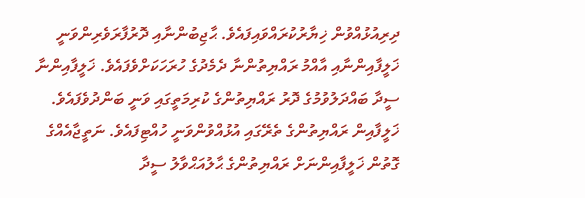ދިރިއުޅުއްވުން ޚިޔާރުކުރައްވައިފައެވެ. ޙާޖިބުންނާއި ދޮރުފާރަވެރިންވަނީ ޚަލީފާއިންނާއި އާއްމު ރައްޔިތުންނާ ދެމެދުގެ ހުރަހަކަށްވެފައެވެ. ޚަލީފާއިންނާ ސީދާ ބައްދަލުވުމުގެ ދޮރު ރައްޔިތުންގެ ކުރިމަތީގައި ވަނީ ބަންދުވެފައެވެ. ޚަލީފާއިން ރައްޔިތުންގެ ތެރޭގައި އުޅުއްވުންވަނީ ހުއްޓިފައެވެ. ނަތީޖާއެއްގެ ގޮތުން ޚަލީފާއިންނަށް ރައްޔިތުންގެ ޙާލުއަޙްވާލު ސީދާ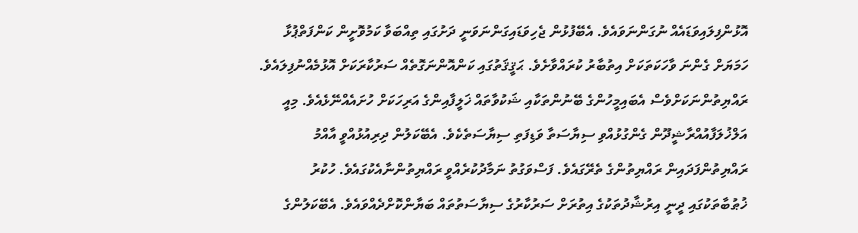އޮޅުންފިލައިވަޑައެއް ނުގަންނަވައެވެ. އެބޭފުޅުން ޖެހިވަޑައިގަންނަވަނީ ދަށުގައި ތިއްބަވާ ކަމުވޮށީން ކަންފަތްޕުޅާ ހަމަޔަށް ގެންނަ ވާހަކަތަކަށް އިތުބާރު ކުރައްވާށެވެ. ޙަޤީޤަތުގައި ކަންއޮންނަގޮތެއް ސަރުކާރަކަށް އޮޅުމެއްނުފިލައެވެ. ރައްޔިތުންނަކަށްވެސް އެބައިމީހުންގެ ބޭނުންތަކާއި ޝަކުވާތައް ޚަލީފާއިންގެ އަރިހަކަށް ހުށައެއްނޭޅެއެވެ. މިއީ އަލްޚުލަފާއުއްރާޝީދޫން ގެންގުޅުއްވި ސިޔާސަތާ ވަޑިފަތި ސިޔާސަތެކެވެ. އެބޭކަލުން ދިރިއުޅުއްވީ އާއްމު ރައްޔިތުންފަދައިން ރައްޔިތުންގެ ތެރޭގައެވެ. ފަސްވަގުތު ނަމާދުކުރެއްވީ ރައްޔިތުންނާއެކުގައެވެ. ހުކުރު ޚުޠުބާތަކުގައި ދީނީ އިރުޝާދުތަކުގެ އިތުރަށް ސަރުކާރުގެ ސިޔާސަތުތައް ބަޔާންކޮށްދެއްވައެވެ. އެބޭކަލުންގެ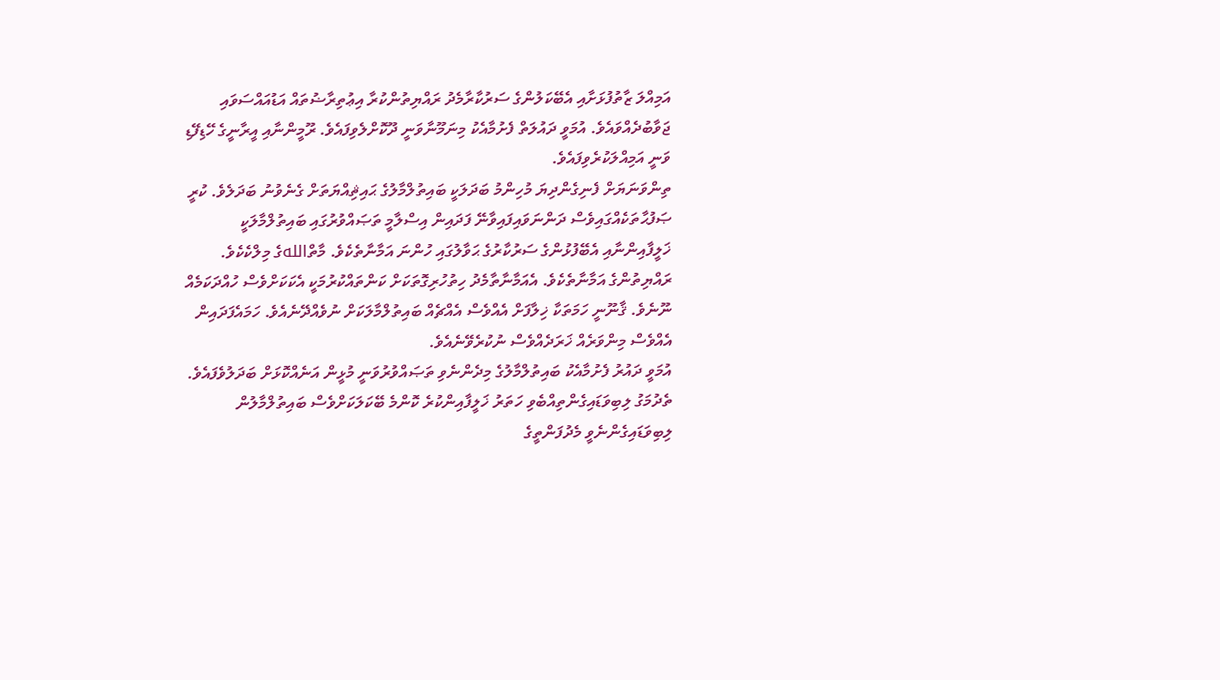އަމިއްލަ ޒާތުފުޅަށާއި އެބޭކަލުންގެ ސަރުކާރާމެދު ރައްޔިތުންކުރާ އިޢުތިރާޟުތައް އަޑުއައްސަވައި ޖަވާބުދެއްވައެވެ. އުމަވީ ދައުލަތް ފެށުމާއެކު މިނަމޫނާވަނީ ދޫކޮށްލެވިފައެވެ. ރޫމީންނާއި އީރާނީގެ ހޭޑިފޭޑި ވަނީ އަމިއްލަކުރެވިފައެވެ.
ތިންވަނަޔަށް ފެނިގެންދިޔަ މުހިންމު ބަދަލަކީ ބައިތުލްމާލުގެ ޙައިޘިއްޔަތަށް ގެނެވުނު ބަދަލެވެ. ކުރީ ޞަފުޙާތަކެއްގައިވެސް ދަންނަވައިފައިވާނޭ ފަދައިން އިސްލާމީ ތަޞައްވުރުގައި ބައިތުލްމާލަކީ ޚަލީފާއިންނާއި އެބޭފުޅުންގެ ސަރުކާރުގެ ޙަވާލުގައި ހުންނަ އަމާނާތެކެވެ. މާތްاللهގެ މިލްކެކެވެ. ރައްޔިތުންގެ އަމާނާތެކެވެ. އެއަމާނާތާމެދު ހިތުހުރިގޮތަކަށް ކަންތައްކުރުމަކީ އެކަކަށްވެސް ހުއްދަކަމެއް ނޫނެވެ. ޤާނޫނީ ހަމަތަކާ ޚިލާފަށް އެއްވެސް އެއްޗެއް ބައިތުލްމާލަކަށް ނުވެއްދޭނެއެވެ. ހަމައެފަދައިން އެއްވެސް މިންވަރެއް ޚަރަދެއްވެސް ނުކުރެވޭނެއެވެ.
އުމަވީ ދައުރު ފެށުމާއެކު ބައިތުލްމާލުގެ މިދެންނެވި ތަޞައްވުރުވަނީ މުޅީން އަނެއްކޮޅަށް ބަދަލުވެފައެވެ. ތެދުމަގު ލިބިވަޑައިގެންތިއްބެވި ހަތަރު ޚަލީފާއިންކުރެ ކޮންމެ ބޭކަލަކަށްވެސް ބައިތުލްމާލުން ލިބިވަޑައިގެންނެވީ މެދުފަންތީގެ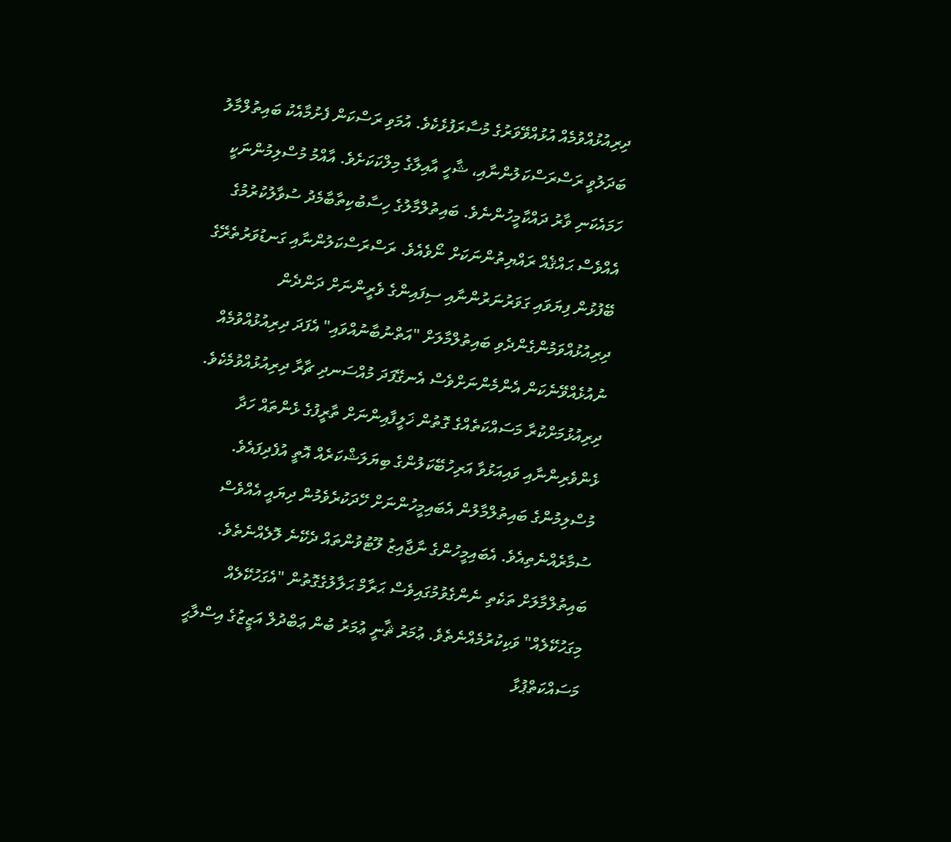ދިރިއުޅުއްވުމެއް އުޅުއްވޭވަރުގެ މުސާރަފުޅެކެވެ. އުމަވި ރަސްކަން ފެށުމާއެކު ބައިތުލްމާލު ބަދަލުވީ ރަސްރަސްކަލުންނާއި، ޝާހީ އާއިލާގެ މިލްކަކަށެވެ. އާއްމު މުސްލިމުންނަކީ ހަމައެކަނި ވާރު ދައްކާމީހުންނެވެ. ބައިތުލްމާލުގެ ހިސާބުކިތާބާމެދު ސުވާލުކުރުމުގެ އެއްވެސް ޙައްޤެއް ރައްޔިތުންނަކަށް ނޯވެއެވެ. ރަސްރަސްކަލުންނާއި ގަނޑުވަރުތެރޭގެ ބޭފުޅުން ފިޔަވައި ގަވަރުނަރުންނާއި ސިފައިންގެ ވެރީންނަށް ދަންދެން ދިރިއުޅުއްވަމުންގެންދެވި ބައިތުލްމާލަށް "އަތްނުބާނުއްވައި" އެފަދަ ދިރިއުޅުއްވުމެއް ނުއުޅެއްވޭނެކަން އެންމެންނަށްވެސް އެނގޭފަދަ މުއްސަނދި ޗާރާ ދިރިއުޅުއްވުމެކެވެ. ދިރިއުޅުމަށްކުރާ މަސައްކަތެއްގެ ގޮތުން ޚަލީފާއިންނަށް ތާރީފުގެ ޅެންތައް ހަދާ ޅެންވެރިންނާއި ވައިއަޅުވާ އަރިހުބޭކަލުންގެ ބިޔަލަޝްކަރެއް އޮތީ އުފެދިފައެވެ. މުސްލިމުންގެ ބައިތުލްމާލުން އެބައިމީހުންނަށް ހޭދަކުރެވެމުން ދިޔައީ އެއްވެސް ސުމާރެއްނެތިއެވެ. އެބައިމީހުންގެ ނާޖާއިޒު ލޫޓުވުންތައް ދެކޭނެ ލޮލެއްނެތެވެ.
ބައިތުލްމާލަށް ތަކެތި ނެންގެވުމުގައިވެސް ޙަރާމް ޙަލާލުގެގޮތުން "އެގަހުކޭލެއް މިގަހުކޭލެއް" ވަކިކުރުމެއްނެތެވެ. ޢުމަރު ޘާނީ ޢުމަރު ބުން ޢަބްދުލް އަޒީޒުގެ އިސްލާޙީ މަސައްކަތްޕުޅާ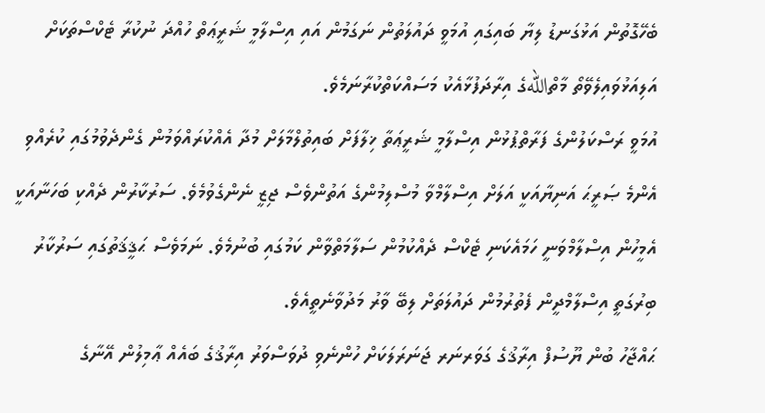ބެހޭގޮތުން އަޅުގަނޑު ލިޔާ ބައިގައި އުމަވީ ދައުލަތުން ނަގަމުން އައި އިސްލާމީ ޝަރީޢަތް ހުއްދަ ނުކުރާ ޓެކްސްތަކަށް އަލިއަޅުވައިލެވޭތޯ މާތްاللهގެ އިރާދަފުޅާއެކު މަސައްކަތްކުރާނަމެވެ.
އުމަވީ ރަސްކަލުންގެ ފަރާތްޕުޅުން އިސްލާމީ ޝަރީޢަތާ ޚިލާފަށް ބައިތުލްމާލަށް މުދާ އެއްކުރައްވަމުން ގެންދެވުމުގައި ކުރެއްވި އެންމެ ޞަރީޙަ އަނިޔާއަކީ އަލަށް އިސްލާމްވާ މުސްލިމުންގެ އަތުންވެސް ޖިޒީ ނެންގެވުމެވެ. ސަރުކާރުން ދެއްކި ބަހަނާއަކީ އެމީހުން އިސްލާމްވަނީ ހަމައެކަނި ޓެކްސް ދެއްކުމުން ސަލާމަތްވާން ކަމުގައި ބުނުމެވެ. ނަމަވެސް ޙަޤީޤަތުގައި ސަރުކާރު ބިރުގަތީ އިސްލާމްދީން ފެތުރުމުން ދައުލަތަށް ލިބޭ ވާރު މަދުވާނެތީއެވެ.
ޙައްޖާހު ބުން ޔޫސުފް އިރާޤުގެ ގަވަރނަރ ޖަނަރަލަކަށް ހުންނެވި ދުވަސްވަރު އިރާޤުގެ ބައެއް ޢާމިލުން އޭނާގެ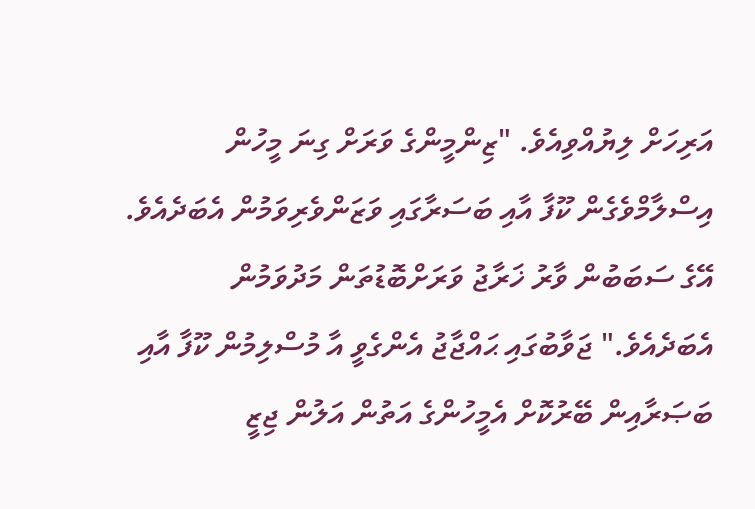އަރިހަށް ލިޔުއްވިއެވެ. "ޒިންމީންގެ ވަރަށް ގިނަ މީހުން އިސްލާމްވެގެން ކޫފާ އާއި ބަސަރާގައި ވަޒަންވެރިވަމުން އެބަދެއެވެ. އޭގެ ސަބަބުން ވާރު ޚަރާޖު ވަރަށްބޮޑުތަން މަދުވަމުން އެބަދެއެވެ." ޖަވާބުގައި ޙައްޖާޖު އެންގެވީ އާ މުސްލިމުން ކޫފާ އާއި ބަޞަރާއިން ބޭރުކޮށް އެމީހުންގެ އަތުން އަލުން ޖިޒީ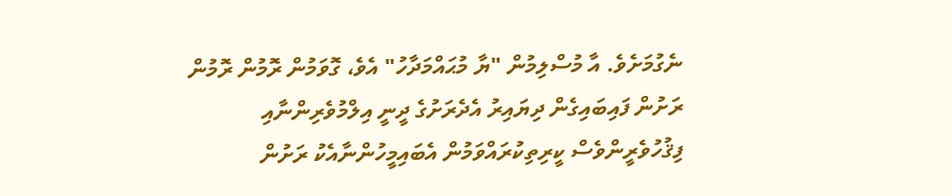ނެގުމަށެވެ. އާ މުސްލިމުން "ޔާ މުޙައްމަދާހު" އެވެ، ގޮވަމުން ރޮމުން ރޮމުން ރަށުން ފައިބައިގެން ދިޔައިރު އެދެރަށުގެ ދީނީ އިލްމުވެރިންނާއި ފިޤުހުވެރީންވެސް ކީރިތިކުރައްވަމުން އެބައިމީހުންނާއެކު ރަށުން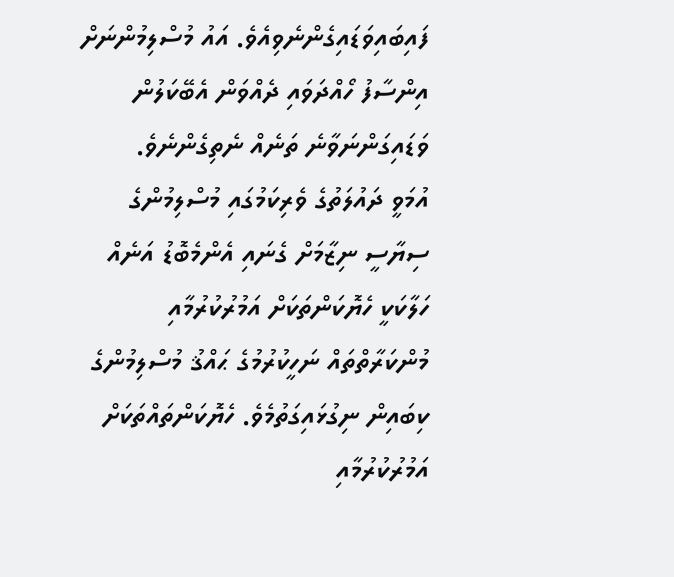ފައިބައިވަޑައިގެންނެވިއެވެ. އައު މުސްލިމުންނަށް އިންސާފު ހޯއްދަވައި ދެއްވަން އެބޭކަލުން ވަޑައިގަންނަވާނެ ތަނެއް ނެތިގެންނެވެ.
އުމަވީ ދައުލަތުގެ ވެރިކަމުގައި މުސްލިމުންގެ ސިޔާސީ ނިޒާމަށް ގެނައި އެންމެބޮޑު އަނެއް ހަލާކަކީ ހެޔޮކަންތަކަށް އަމުރުކުރުމާއި މުންކަރާތްތައް ނަހީކުރުމުގެ ޙައްޤު މުސްލިމުންގެ ކިބައިން ނިގުޅައިގަތުމެވެ. ހެޔޮކަންތައްތަކަށް އަމުރުކުރުމާއި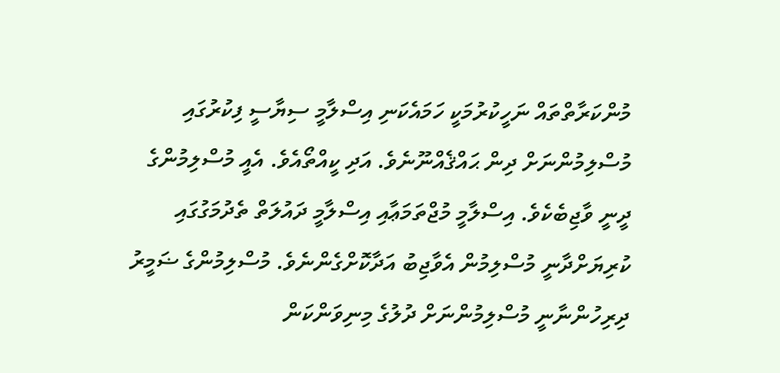މުންކަރާތްތައް ނަހީކުރުމަކީ ހަމައެކަނި އިސްލާމީ ސިޔާސީ ފިކުރުގައި މުސްލިމުންނަށް ދިން ޙައްޤެއްނޫނެވެ. އަދި ކީއްތޯއެވެ. އެއީ މުސްލިމުންގެ ދީނީ ވާޖިބެކެވެ. އިސްލާމީ މުޖްތަމަޢާއި އިސްލާމީ ދައުލަތް ތެދުމަގުގައި ކުރިޔަށްދާނީ މުސްލިމުން އެވާޖިބު އަދާކޮށްގެންނެވެ. މުސްލިމުންގެ ޟަމީރު ދިރިހުންނާނީ މުސްލިމުންނަށް ދުލުގެ މިނިވަންކަން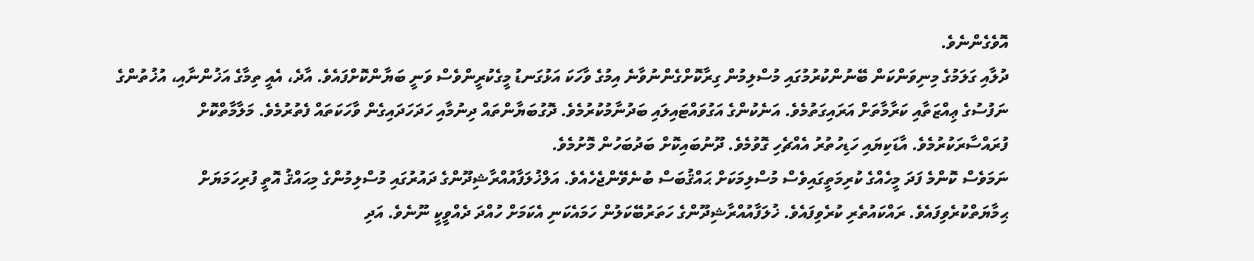އޮވެގެންނެވެ.
ދުލާއި ގަލަމުގެ މިނިވަންކަން ބޭނުންކުރުމުގައި މުސްލިމުން ގިރާކޮށްގެންނުވާނެ އިމުގެ ވާހަކަ އަޅުގަނޑު މީގެކުރީންވެސް ވަނީ ބަޔާންކޮށްފައެވެ. އާދެ، އެއީ ތިމާގެ އަޚުންނާއި، އުޚުތުންގެ ނަފުސުގެ ޢިއްޒަތާއި ކަރާމާތަށް އަރައިގަތުމެވެ. އަނެކުންގެ އަގުވައްޓައިލައި ބަދުނާމުކުރުމެވެ. ދޮގުބަޔާންތައް ދިނުމާއި ހަދަހަދައިގެން ވާހަކަތައް ފެތުރުމެވެ. މަލާމާތްކޮށް ފުރައްސާރަކުރުމެވެ. އާޑަކިޔައި ހަޑިހުތުރު އެއްޗެހި ގޮވުމެވެ. ދޫނުބައިކޮށް ބަދުބަހުން މޮށުމެވެ.
ނަމަވެސް ކޮންމެ ފަދަ މީހެއްގެ ކުރިމަތީގައިވެސް މުސްލިމަކަށް ޙައްޤުބަސް ބުނެވޭންޖެހެއެވެ. އަލްޚުލަފާއުއްރާޝިދޫންގެ ދައުރުގައި މުސްލިމުންގެ މިޙައްޤު އޮތީ ފުރިހަމަޔަށް ޙިމާޔަތްކުރެވިފައެވެ. ރައްކައުތެރި ކުރެވިފައެވެ. ޚުލަފާއުއްރާޝިދޫންގެ ހަތަރުބޭކަލުން ހަމައެކަނި އެކަމަށް ހުއްދަ ދެއްވީކީ ނޫނެވެ. އަދި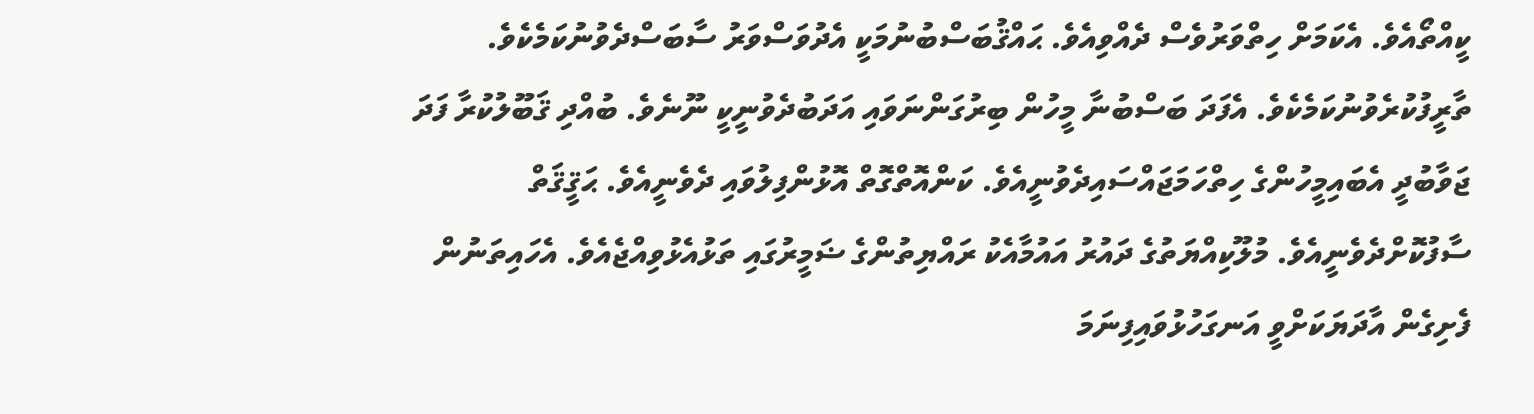ކީއްތޯއެވެ. އެކަމަށް ހިތްވަރުވެސް ދެއްވިއެވެ. ޙައްޤުބަސްބުނުމަކީ އެދުވަސްވަރު ސާބަސްދެވުނުކަމެކެވެ. ތާރީފުކުރެވުނުކަމެކެވެ. އެފަދަ ބަސްބުނާ މީހުން ބިރުގަންނަވައި އަދަބުދެވުނީކީ ނޫނެވެ. ބުއްދި ޤަބޫލުކުރާ ފަދަ ޖަވާބުދީ އެބައިމީހުންގެ ހިތްހަމަޖައްސައިދެވުނީއެވެ. ކަންއޮތްގޮތް އޮޅުންފިލުވައި ދެވެނީއެވެ. ޙަޤީޤަތް ސާފުކޮށްދެވެނީއެވެ. މުލޫކިއްޔަތުގެ ދައުރު އައުމާއެކު ރައްޔިތުންގެ ޟަމީރުގައި ތަޅުއެޅުވިއްޖެއެވެ. އެހައިތަނުން ފެށިގެން އާދަޔަކަށްވީ އަނގަހުޅުވައިފިނަމަ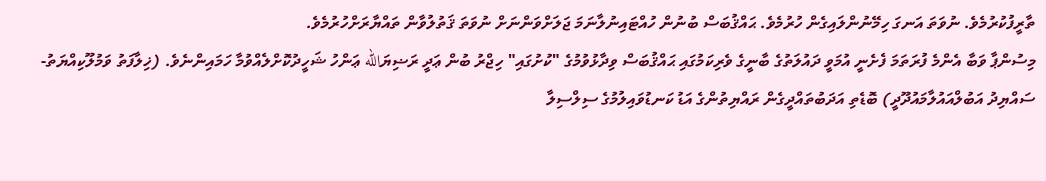ތާރީފުކުރުމެވެ. ނުވަތަ އަނގަ ހިމޭނުންލައިގެން ހުރުމެވެ. ޙައްޤުބަސް ބުނުން ހުއްޓައިނުލާނަމަ ޖަލަށްވަންނަށް ނުވަތަ ޤަތުލުވާން ތައްޔާރަށްހުރުމެވެ.
މިސުންޕާ ވަބާ އެންމެ ފުރަތަމަ ފެށެނީ އުމަވީ ދައުލަތުގެ ބާނީގެ ވެރިކަމުގައި ޙައްޤުބަސް ވިދާޅުވުމުގެ "ކުށުގައި" ހިޖްރު ބުން ޢަދީ ރަޟިޔަالله ޢަންހު ޝަހީދުކޮށްލެއްވުމާ ހަމައިންނެވެ. (ޚިލާފަތު ވަމުލޫކިއްޔަތު-ސައްޔިދު އަބުލްއައުލާމައުދޫދީ) ބޮޑެތި އަދަބުތައްދީގެން ރައްޔިތުންގެ އަޑު ކަނޑުވައިލުމުގެ ސިލްސިލާ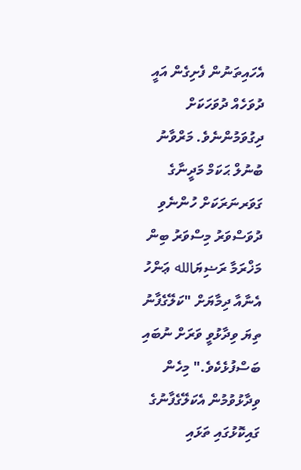އެހައިތަނުން ފެށިގެން އައީ ދުވަހެއް ދުވަހަކަށް ދިގުވަމުންނެވެ. މަރްވާނު ބުނުލް ޙަކަމް މަދީނާގެ ގަވަރނަރަކަށް ހުންނެވި ދުވަސްވަރު މިސްވަރު ބިން މަޚްރަމާ ރަޟިޔަالله ޢަންހު އެނާއާ ދިމާޔަށް "ކަލޭގެފާނު ތިޔަ ވިދާޅުވީ ވަރަށް ނުބައި ބަސްފުޅެކެވެ." މިހެން ވިދާޅުވުމުން އެކަލޭގެފާނުގެ ގައިކޮޅުގައި ތަޅައި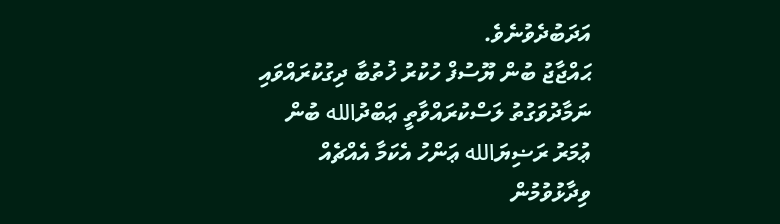އަދަބުދެވުނެވެ.
ޙައްޖާޖު ބުން ޔޫސުފް ހުކުރު ޚުތުބާ ދިގުކުރައްވައި ނަމާދުވަގުތު ލަސްކުރައްވާތީ ޢަބްދުالله ބުން ޢުމަރު ރަޟިޔަالله ޢަންހު އެކަމާ އެއްޗެއް ވިދާޅުވުމުން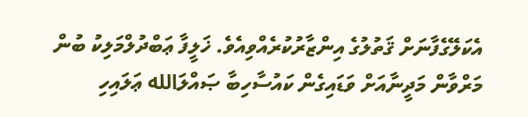އެކަލޭގެފާނަށް ޤަތުލުގެ އިންޒާރުކުރެއްވިއެވެ. ޚަލީފާ ޢަބްދުލްމަލިކު ބުން މަރްވާން މަދީނާއަށް ވަޑައިގެން ކައުސާހިބާ ޞައްލަالله ޢަލައިހި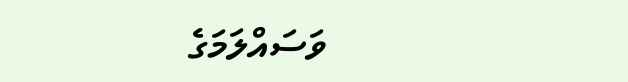ވަސައްލަމަގެ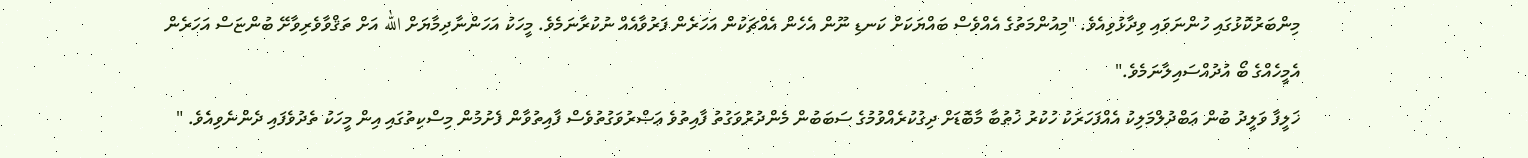މިންބަރުކޮޅުގައި ހުންނަވައި ވިދާޅުވިއެވެ. "މިއުންމަތުގެ އެއްވެސް ބައްޔަކަށް ކަނޑި ނޫން އެހެން އެއްޗަކުން އަހަރެން ފަރުވާއެއް ނުކުރާނަމެވެ. މީހަކު އަހަންނާދިމާޔަށް الله އަށް ތަޤްވާވެރިވާށޭ ބުންޏަސް އަހަރެން އެމީހެއްގެ ބޯ އުދުއްސައިލާނަމެވެ."
ޚަލީފާ ވަލީދު ބުން ޢަބްދުލްމަލިކު އެއްފަހަރަކު ހުކުރު ޚުޠުބާ މާބޮޑަށް ދިގުކުރެއްވުމުގެ ސަބަބުން މެންދުރުވަގުތު ފާއިތުވެ ޢަޞްރުވަގުތުވެސް ފާއިތުވާން ފެށުމުން މިސްކިތުގައި އިން މީހަކު ތެދުވެފައި ދެންނެވިއެވެ. "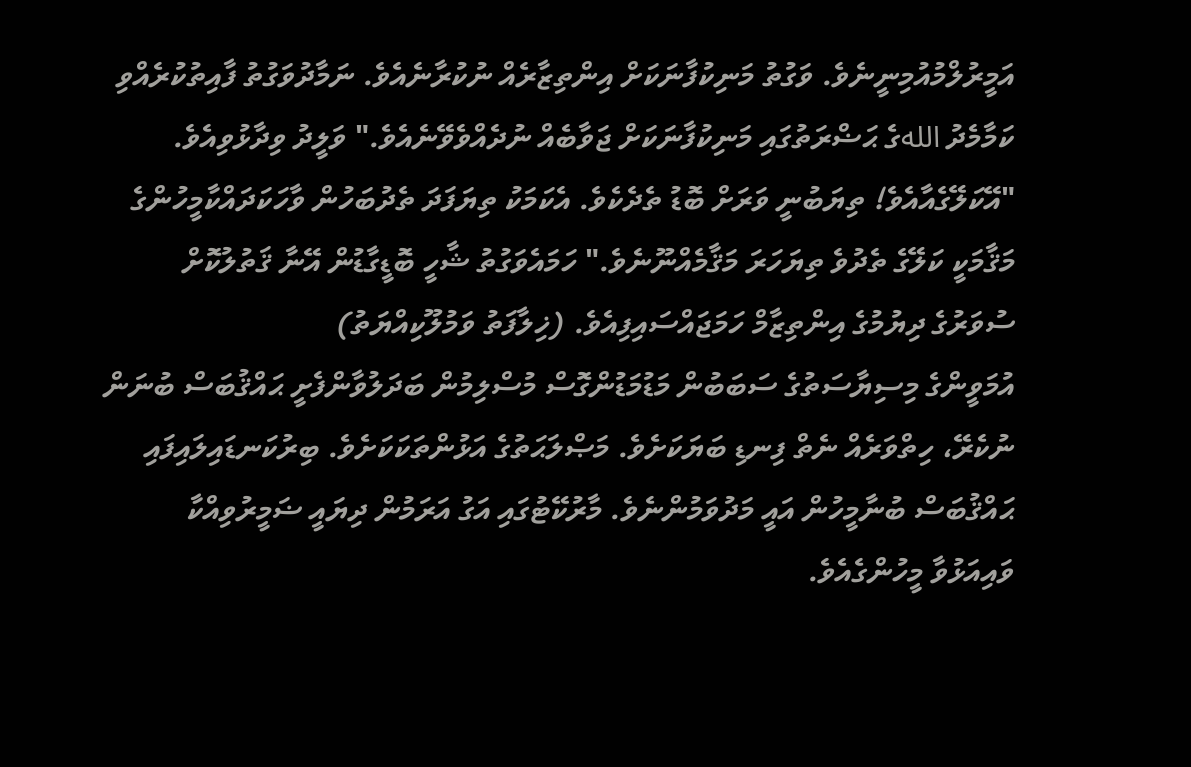އަމީރުލްމުއުމިނީނެވެ. ވަގުތު މަނިކުފާނަކަށް އިންތިޒާރެއް ނުކުރާނެއެވެ. ނަމާދުވަގުތު ފާއިތުކުރެއްވި ކަމާމެދު اللهގެ ޙަޟްރަތުގައި މަނިކުފާނަކަށް ޖަވާބެއް ނުދެއްވެވޭނެއެވެ." ވަލީދު ވިދާޅުވިއެވެ. "އޭކަލޭގެއާއެވެ! ތިޔަބުނީ ވަރަށް ބޮޑު ތެދެކެވެ. އެކަމަކު ތިޔަފަދަ ތެދުބަހުން ވާހަކަދައްކާމީހުންގެ މަޤާމަކީ ކަލޭގެ ތެދުވެ ތިޔަހަރަ މަޤާމެއްނޫނެވެ." ހަމައެވަގުތު ޝާހީ ބޮޑީގާޑުން އޭނާ ޤަތުލުކޮށް ސުވަރުގެ ދިޔުމުގެ އިންތިޒާމް ހަމަޖައްސައިފިއެވެ. (ޚިލާފަތު ވަމުލޫކިއްޔަތު)
އުމަވީންގެ މިސިޔާސަތުގެ ސަބަބުން މަޑުމަޑުންގޮސް މުސްލިމުން ބަދަލުވާންފެށީ ޙައްޤުބަސް ބުނަން ނުކެރޭ، ހިތްވަރެއް ނެތް ފިނޑި ބަޔަކަށެވެ. މަޞްލަޙަތުގެ އަޅުންތަކަކަށެވެ. ބިރުކަނޑައިލައިފައި ޙައްޤުބަސް ބުނާމީހުން އައީ މަދުވަމުންނެވެ. މާރުކޭޓުގައި އަގު އަރަމުން ދިޔައީ ޟަމީރުވިއްކާ ވައިއަޅުވާ މީހުންގެއެވެ.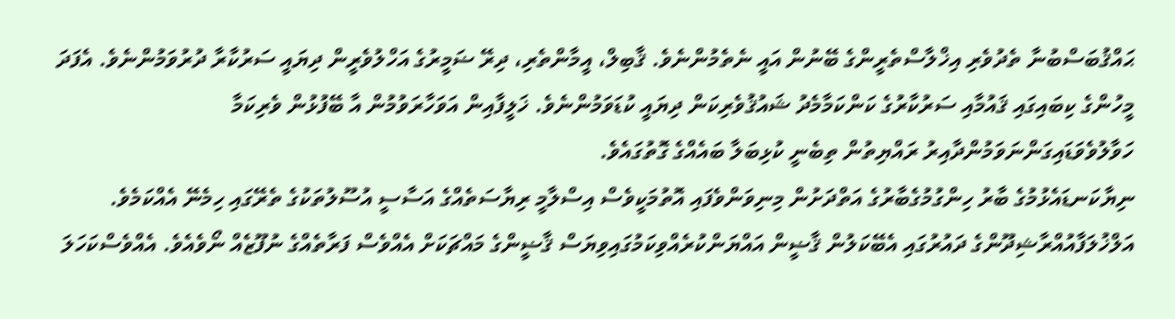ޙައްޤުބަސްބުނާ ތެދުވެރި އިޚްލާސްތެރީންގެ ބޭނުން އައީ ނެތެމުންނެވެ. ޤާބިލް، އީމާންތެރި، ދިރޭ ޟަމީރުގެ އަހްލުވެރީން ދިޔައީ ސަރުކާރާ ދުރުވަމުންނެވެ. އެފަދަ މީހުންގެ ކިބައިގައި ޤައުމާއި ސަރުކާރުގެ ކަންކަމާމެދު ޝައުޤުވެރިކަން ދިޔައީ ކުޑަވަމުންނެވެ. ޚަލީފާއިން އަވަހާރަވުމުން އާ ބޭފުޅުން ވެރިކަމާ ހަވާލުވެވަޑައިގަންނަވަމުންދާއިރު ރައްޔިތުން ތިބެނީ ކުޅިބަލާ ބައެއްގެ ގޮތުގައެވެ.
ނިޔާކަނޑައެޅުމުގެ ބާރު ހިންގުމުގެބާރުގެ އަތްދަށުން މިނިވަންވެފައި އޮތުމަކީވެސް އިސްލާމީ ރިޔާސަތެއްގެ އަސާސީ އުސޫލުތަކުގެ ތެރޭގައި ހިމެނޭ އެއްކަމެވެ. އަލްޚުލަފާއުއްރާޝިދޫންގެ ދައުރުގައި އެބޭކަލުން ޤާޟީން އައްޔަންކުރެއްވިކަމުގައިވިޔަސް ޤާޟީންގެ މައްޗަކަށް އެއްވެސް ފަރާތެއްގެ ނުފޫޒެއް ނޯވެއެވެ. އެއްވެސްކަހަލަ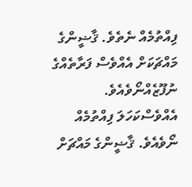ފިއްތުމެއް ނެތެވެ. ޤާޟީންގެ މައްޗަކަށް އެއްވެސް ފަރާތެއްގެ ނުފޫޒެއްނޯވެއެވެ. އެއްވެސްކަހަލަ ފިއްތުމެއް ނޯވެއެވެ. ޤާޟީންގެ މައްޗަށް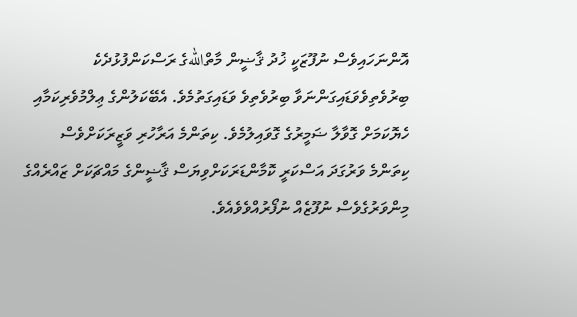އޮންނަހައިވެސް ނުފޫޒަކީ ޚުދު ޤާޟީން މާތްاللهގެ ރަސްކަންފުޅުދެކެ ބިރުވެތިވެވަޑައިގަންނަވާ ބިރުވެތިވެ ވަޑައިގަތުމެވެ. އެބޭކަލުންގެ ޢިލްމުވެރިކަމާއި ހެޔޮކަމަށް ގޮވާލާ ޟަމީރުގެ ގޮވައިލުމެވެ. ކިތަންމެ އަރާހުރި ވަޒީރަކަށްވެސް ކިތަންމެ ވަރުގަދަ އަސްކަރީ ކޮމާންޑަރަކަށްވިޔަސް ޤާޟީންގެ މައްޗަކަށް ޒައްރެއްގެ މިންވަރުގެވެސް ނުފޫޒެއް ނުފޯރުއްވެވެއެވެ.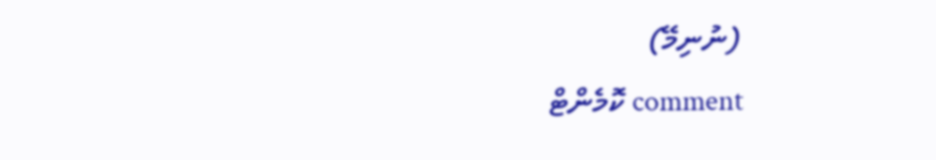(ނުނިމޭ)
comment ކޮމެންޓް